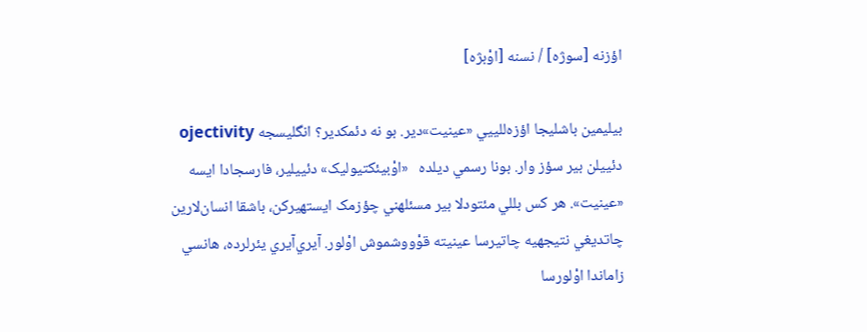اؤزنه [سوژه] / نسنه [اوْبژه]

بيليمين باشليجا اؤزه‌للييي «عينيت»دير. بو نه دئمکدير؟ انگليسجه ojectivity دئييلن بير سؤز وار. بونا رسمي ديلده   «اوْبيئکتيوليک» دئييلير، فارسجادا ايسه «عينيت». هر کس بللي مئتودلا بير مسئلهني چؤزمک ايستهيرکن، باشقا انسان‌لارين چاتديغي نتيجهيه چاتيرسا عينيته قوْووشموش اوْلور. آيري‌آيري يئرلرده، هانسي زاماندا اوْلورسا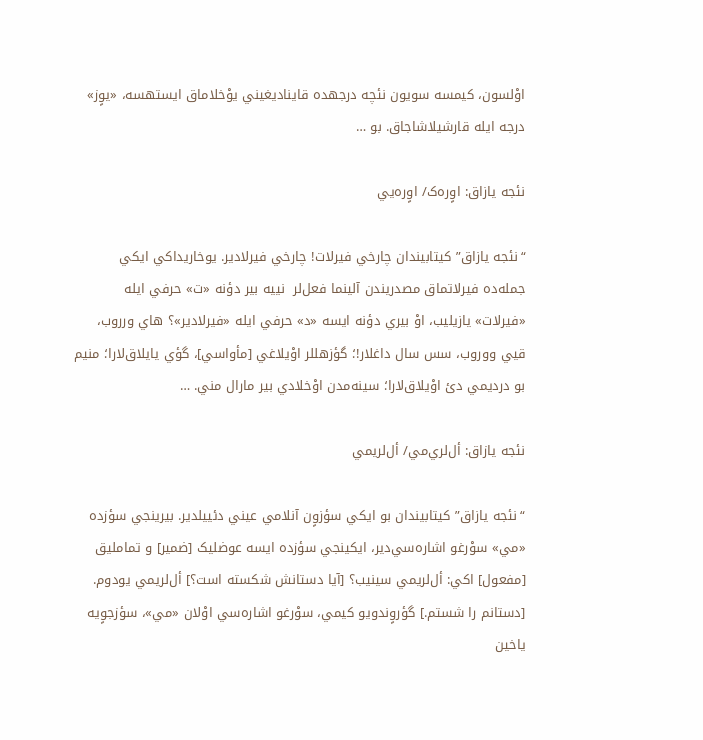اوْلسون، کيمسه سويون نئچه درجهده قايناديغيني يوْخلاماق ايستهسه، «يوٍز» درجه ايله قارشيلاشاجاق. بو …

نئجه یازاق: اوٍره‌ک/ اوٍره‌يي

“نئجه یازاق” کیتابیندان چارخي فيرلات! چارخي فيرلادير. يوخاريداکي ايکي جمله‌ده فيرلاتماق مصدريندن آلينما فعل‌لر  نييه بير دؤنه «ت» حرفي ايله «فيرلات» يازيليب، اوْ بيري دؤنه ايسه «د» حرفي ايله «فيرلادير»؟ هاي ورروب، قيي ووروب، سس سال داغلار!؛ گؤزهللر اوْيلاغي [مأواسي]، گؤي يايلاق‌لارا؛ منيم بو درديمي دئ اوْيلاق‌لارا؛ سينه‌مدن اوْخلادي بير مارال مني. …

نئجه یازاق: أل‌لري‌مي/ أل‌لريمي

“نئجه یازاق” کیتابیندان بو ايکي سؤزوٍن آنلامي عيني دئييلدير. بيرينجي سؤزده «مي» سوْرغو اشاره‌سي‌دير، ايکينجي سؤزده ايسه عوضليک [ضمير] و تمامليق [مفعول] اکي: أل‌لريمي سينيب؟ [آيا دستانش شکسته است؟] أل‌لريمي يودوم. [دستانم را شستم.] گؤروٍندويو کيمي، سوْرغو اشاره‌سي اوْلان «مي»، سؤزجوٍيه ياخين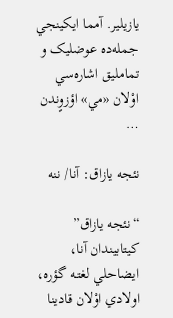يازيلير. آمما ايکينجي جمله‌ده عوضليک و تمامليق اشاره‌سي اوْلان «مي» اؤزوٍندن …

نئجه یازاق: آنا/ ننه

“نئجه یازاق” کیتابیندان آنا، ايضاحلي لغتـه گؤره، اولادي اوْلان قادينا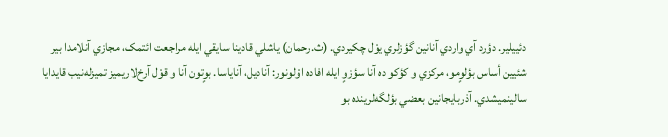دئييلير. دؤرد آي واردي آنانين گؤزلري يوْل چکيردي. (ث.رحمان) ياشلي قادينا سايقي ايله مراجعت ائتمک، مجازي آنلامدا بير شئيين أساس بؤلوٍمو، مرکزي و کؤکو ده آنا سؤزوٍ ايله افاده اوْلونور: آناديل، آناياسا. بوٍتون آنا و قوْل آرخ‌لاريميز تميزله‌نيب قايدايا سالينميشدي. آذربايجانين بعضي بؤلگه‌لرينده بو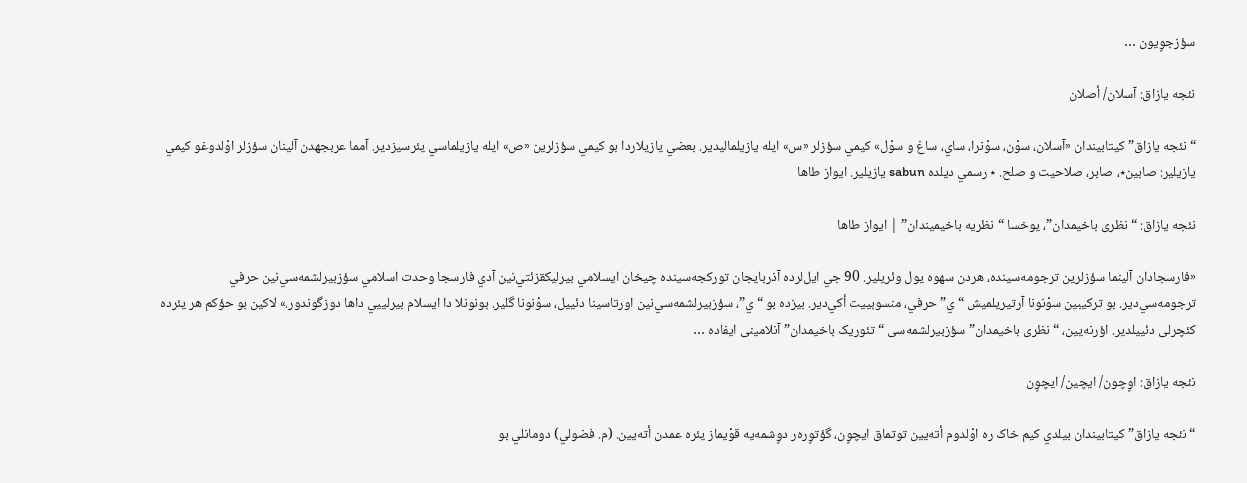سؤزجوٍيون …

نئجه یازاق: آسلان/ أصلان

“نئجه یازاق” کیتابیندان «آسلان، سوْن، سوْنرا، ساي، ساغ و سوْل» کيمي سؤزلر «س» ايله يازيلماليدير. بعضي يازيلاردا بو کيمي سؤزلرين «ص» ايله يازيلماسي يئرسيزدير. آمما عربجهدن آلينان سؤزلر اوْلدوغو کيمي يازيلير: صابين٭، صابر، صلاحيت و صلح. ٭ رسمي ديلده sabun يازيلير. ایواز طاها

نئجه یازاق: “نظری باخیمدان”، یوخسا “نظریه باخیمیندان” | ایواز طاها

«فارسجادان آلينما سؤزلرين ترجومه‌سينده، هردن سهوه يول وئريلير. 90 جي ايل‌لرده آذربايجان تورکجه‌سينده چيخان ايسلامي بيرليکقزئتي‌نين آدي فارسجا وحدت اسلامي سؤزبيرلشمه‌سي‌نين حرفي ترجومه‌سي‌دير. بو ترکيبين سوْنونا آرتيريلميش “ي” حرفي، منسوبييت أکي‌دير. بيزده بو “ي”، سؤزبيرلشمه‌سي‌نين اورتاسينا دئييل، سوْنونا گلير. بونونلا دا ايسلام بيرلييي داها دوزگوندور.» لاکین بو حؤکم هر یئرده کئچرلی دئییلدیر. اؤرنه‌یین، “نظری باخیمدان” سؤزبیرلشمه‌سی “تئوریک باخیمدان” آنلامینی ایفاده …

نئجه یازاق: اوٍچون/ ايچين/ ايچوٍن

“نئجه یازاق” کیتابیندان بيلدي کيم خاک ره اوْلدوم أته‌يين توتماق ايچوٍن، گؤتوٍره‌ر دوٍشمه‌يه قوْيماز يئره عمدن أته‌يين. (م. فضولي) دومانلي بو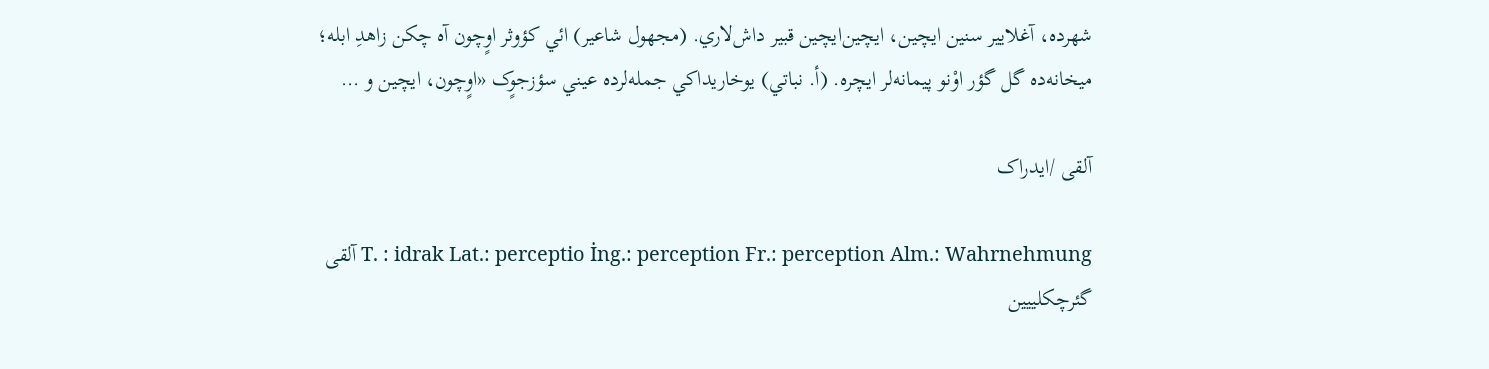شهرده، آغلايير سنين ايچين، ايچين‌ايچين قبير داش‌لاري. (مجهول شاعير) ائي کؤوثر اوٍچون آه چکن زاهدِ ابله؛ ميخانه‌ده گل گؤر اوْنو پيمانه‌لر ايچره. (أ. نباتي) يوخاريداکي جمله‌لرده عيني سؤزجوٍک «اوٍچون، ايچين و …

آلقی /ایدراک

T. : idrak Lat.: perceptio İng.: perception Fr.: perception Alm.: Wahrnehmung آلقی گئرچکلییین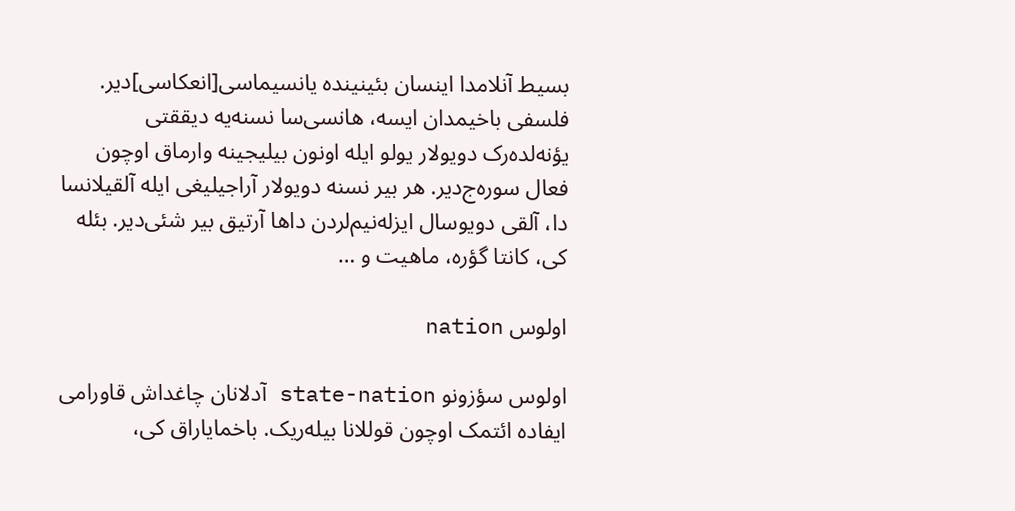بسیط آنلامدا اینسان بئینینده یانسیماسی[انعکاسی]دیر. فلسفی باخیمدان ایسه، هانسی‌سا نسنه‌یه دیققتی یؤنه‌لده‌رک دویولار یولو ایله اونون بیلیجینه وارماق اوچون فعال سوره‌ج‌دیر. هر بیر نسنه دویولار آراجیلیغی ایله آلقیلانسا دا، آلقی دویوسال ایزله‌نیم‌لردن داها آرتیق بیر شئی‌دیر. بئله کی، کانتا گؤره، ماهیت و …

اولوس nation

اولوس سؤزونو state-nation آدلانان چاغداش قاورامی ایفاده ائتمک اوچون قوللانا بیله‌ریک. باخمایاراق کی،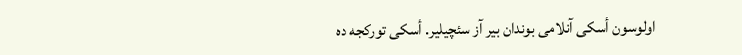اولوسون أسکی آنلامی بوندان بیر آز سئچیلیر. أسکی تورکجه ده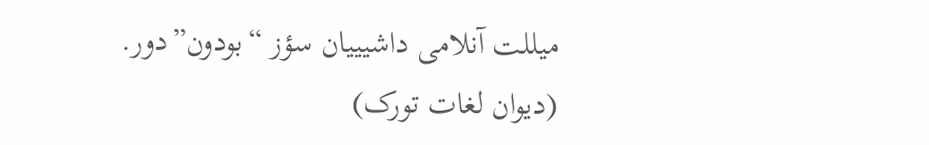میللت آنلامی داشیییان سؤز “بودون”دور. (دیوان لغات تورک)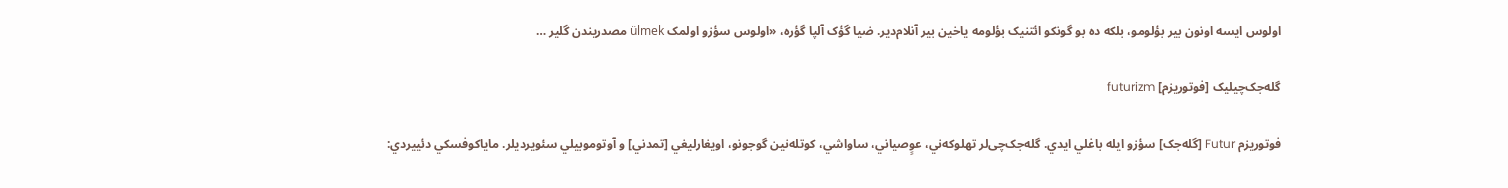اولوس ایسه اونون بیر بؤلومو، بلکه ده بو گونکو ائتنیک بؤلومه یاخین بیر آنلام‌دیر. ضیا گؤک آلپا گؤره، «اولوس سؤزو اولمک ülmek مصدریندن گلیر …

گله‌جک‌چیلیک [فوتوريزم] futurizm

فوتوريزم Futur [گله‌جک] سؤزو ايله باغلي ايدي. گله‌جک‌چی‌لر تهلوکه‌ني، عوٍصياني، ساواشي، کوتله‌نين گوجونو، اويغارليغي [تمدني] و آوتوموبيلي سئويرديلر. ماياکوفسکي دئييردي: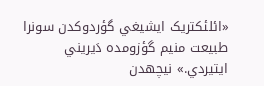«ائلئکتريک ايشيغي گؤردوکدن سونرا طبيعت منيم گؤزومده دَيريني ايتيردي.» نيچهدن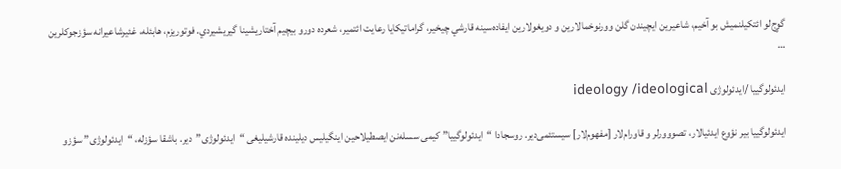گوٍج‌لو ائتکيلنميش بو آخيم، شاعيرين ايچيندن گلن وورنوخمالارين و دويغولارين ايفاده‌سينه قارشي چيخير، گراماتيکايا رعايت ائتمير، شعرده دورو بیچیم آختاريشينا گيريشيردي. فوتوريزم، هابئله، غئيرشاعيرانه سؤزجوکلرين …

ایدئولوگییا /ایدئولوژی ideology /ideological

ایدئولوگییا بیر نؤوع ایدئیا‌لار، تصووورلر و قاورام‌لار [مفهوم‌لار] سیستئمی‌دیر. روسجادا “ایدئولوگییا” کیمی سسله‌نن ایصطیلاحین اینگیلیس دیلینده قارشیلیغی “ایدئولوژی”دیر. باشقا سؤزله، “ایدئولوژی” سؤزو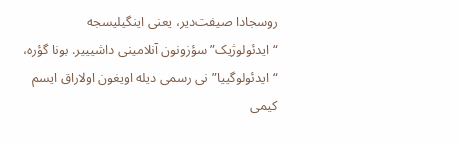روسجادا صیفت‌دیر، یعنی اینگیلیسجه “ایدئولوژیک” سؤزونون آنلامینی داشیییر. بونا گؤره، “ایدئولوگییا”نی رسمی دیله اویغون اولا‌راق ایسم کیمی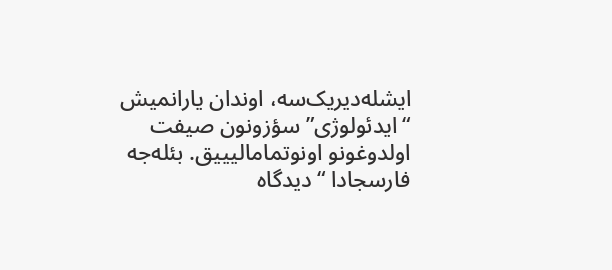ایشله‌دیریک‌سه، اوندان یارانمیش “ایدئولوژی” سؤزونون صیفت اولدوغونو اونوتمامالیییق. بئله‌جه فارسجادا “دیدگاه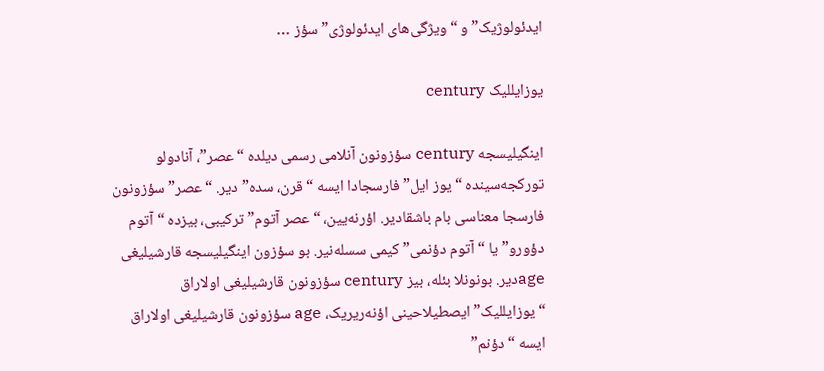ایدئولوژیک” و “ویژگی‌های ایدئولوژی” سؤز …

یوزایللیک century

اینگیلیسجه century سؤزونون آنلامی رسمی دیلده “عصر”، آنادولو تورکجه‌سینده “یوز ایل” فارسجادا ایسه “قرن، سده”دیر. “عصر” سؤزونون فارسجا معناسی بام باشقا‌دیر. اؤرنه‌یین، “عصر آتوم” ترکیبی، بیزده “آتوم دؤورو” یا “آتوم دؤنمی” کیمی سسله‌نیر. بو سؤزون اینگیلیسجه قارشیلیغی ageدیر. بونونلا بئله، بیز century سؤزونون قارشیلیغی اولا‌راق “یوزایللیک” ایصطیلاحینی اؤنه‌ریریک، age سؤزونون قارشیلیغی اولا‌راق ایسه “دؤنم”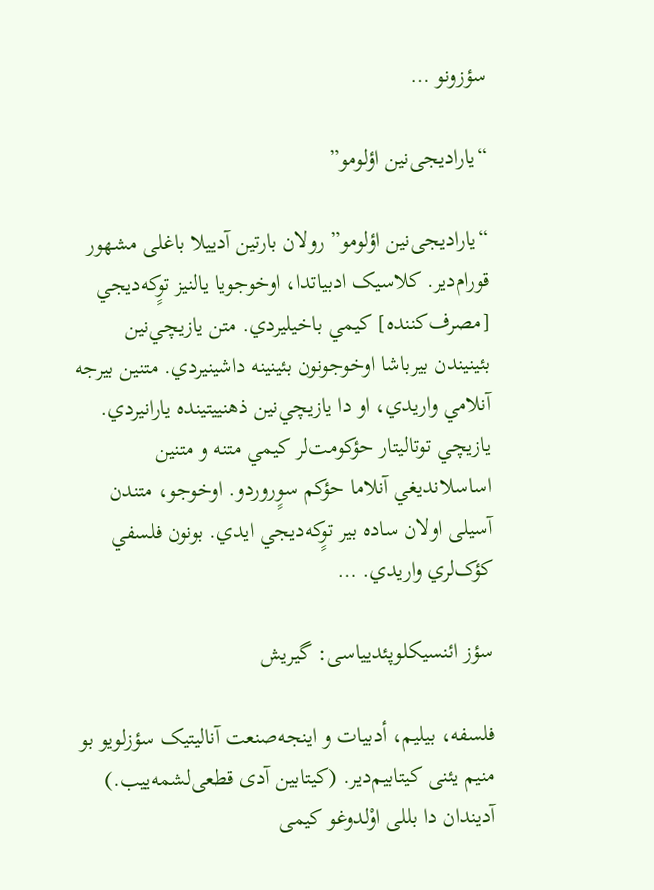سؤزونو …

“یارادیجی‌نین اؤلومو”

“ياراديجی‌نين اؤلومو” رولان بارتین آدییلا باغلی مشهور قورام‌دیر. کلاسيک ادبياتدا، اوخوجويا يالنيز توٍکه‌ديجي [مصرف‌‌‌‌‌‌‌کننده] کيمي باخيليردي. متن يازيچي‌نين بئينيندن بيرباشا اوخوجونون بئينينه داشينيردي. متنين بيرجه آنلامي واريدي، او دا يازيچي‌نين ذهنييتينده يارانيردي. يازيچي توتاليتار حؤکومت‌لر کيمي متنه و متنين اساسلانديغي آنلاما حؤکم سوٍروردو. اوخوجو، متندن آسیلی اولان ساده بير توٍکه‌ديجي ايدي. بونون فلسفي کؤک‌لري واريدي. …

سؤز ائنسیکلوپئدییاسی: گیریش

فلسفه، بیلیم، أدبیات و اینجه‌صنعت آنالیتیک سؤزلویو بو منیم یئنی کیتابیم‌دیر. (کیتابین آدی قطعی‌لشمه‌ییب.) آدیندان دا بللی اوْلدوغو کیمی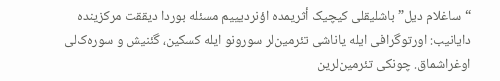“ساغلام دیل” باشلیقلی کیچیک أثریمده اؤنردیییم مسئله بوردا دیققت مرکزینده دایانیب: اورتوگرافی ایله یاناشی تئرمین‌لر سورونو ایله کسکین، گئنیش و سوره‌ک‌لی اوغراشماق. چونکی تئرمین‌لرین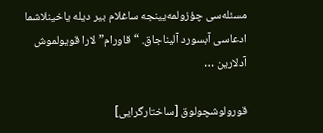مسئله‌سی چؤزولمه‌یینجه ساغلام بیر دیله یاخینلاشما ادعاسی آبسورد آلیناجاق. “قاورام”لارا قویولموش آدلارین …

قورولوشچولوق [ساختارگرایی]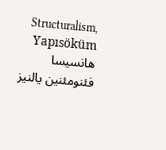Structuralism, Yapısöküm هانسیسا فئنومئنين يالنيز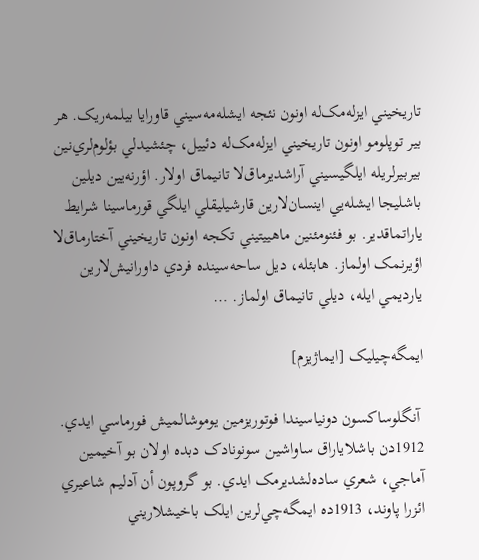تاريخيني ايزله‌مک‌‌له اونون نئجه ايشله‌‌مه‌‌سيني قاورايا بيلمه‌‌ريک. هر بير توپلومو اونون تاريخيني ايزله‌‌مک‌‌له دئييل، چئشيدلي بؤلوم‌‌لري‌‌نين بيربيرلريله ايلگيسيني آراشديرماق‌‌لا تانيماق اولار. اؤرنه‌‌يين ديلين باشليجا ايشله‌‌يي اينسان‌‌لارين قارشيليقلي ايلگي قورماسينا شرايط ياراتماقدير. بو فئنومئنين ماهييتيني تکجه اونون تاريخيني آختارماق‌لا اؤيرنمک اولماز. هابئله، ديل ساحه‌‌سينده فردي داورانيش‌‌لارين يارديمي ايله، ديلي تانيماق اولماز. …

ايمگه‌چيليک [ايماژيزم]

 آنگلوساکسون دونياسيندا فوتوريزمين يوموشالميش فورماسي ايدي. 1912دن باشلاياراق ساواشين سونونادک دبده اولان بو آخيمين آماجي، شعري ساده‌لشديرمک ايدي. بو گروپون أن آدليم شاعيري ائزرا پاوند، 1913د‌ه ايمگه‌‌چي‌لرين ايلک باخيشلاريني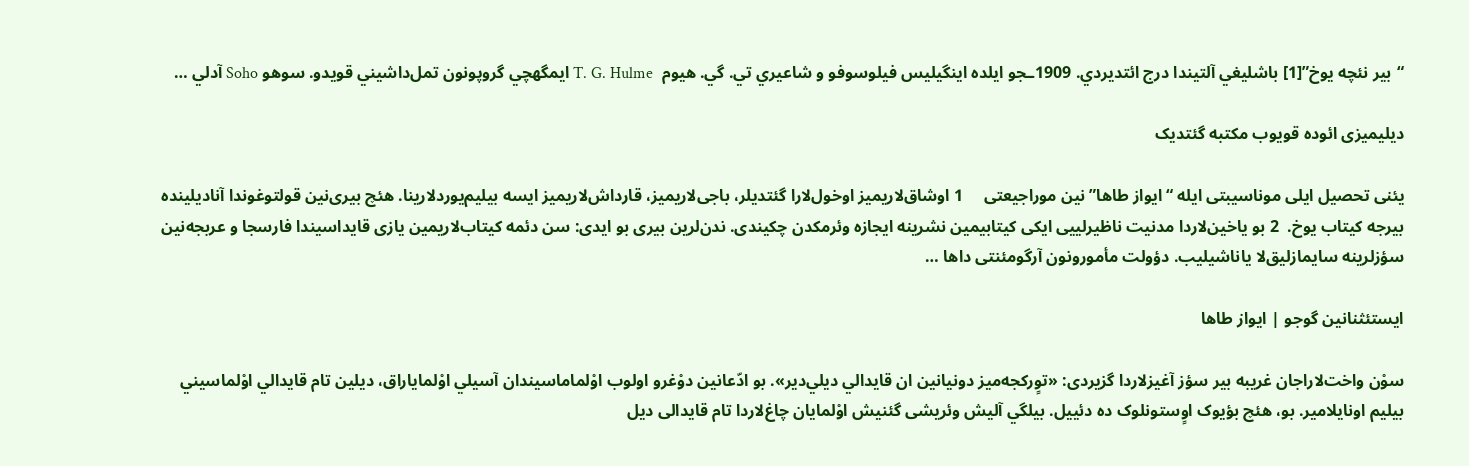“بير نئچه يوخ”[1] باشليغي آلتيندا درج ائتديردي. 1909ـجو ايلده اينگيليس فيلوسوفو و شاعيري تي. گي. هيوم  T. G. Hulme ايمگهچي گروپونون تمل‌داشيني قويدو. سوهو Soho آدلي …

دیلیمیزی ائوده قویوب مکتبه گئتدیک

یئنی تحصیل ایلی موناسیبتی ایله “ایواز طاها”نین موراجیعتی     1 اوشاق‌لاریمیز اوخول‌لارا گئتدیلر، باجی‌لاریمیز، قارداش‌لاریمیز ایسه بیلیم‌یوردلارینا. هئچ بیری‌نین قولتوغوندا آنادیلینده بیرجه کیتاب یوخ.  2 بو یاخین‌لاردا مدنیت ناظیرلییی ایکی کیتابیمین نشرینه ایجازه وئرمکدن چکیندی. ندن‌‌لرین بیری بو ایدی: سن دئمه کیتاب‌لاریمین یازی قایداسیندا فارسجا و عربجه‌نین سؤزلرینه سایمازلیق‌لا یاناشیلیب. دؤولت مأمورونون آرگومئنتی داها …

ایستئثنانین گوجو | ایواز طاها

سوْن واخت‌لاراجان غريبه بير سؤز آغیزلاردا گزیردی: «توٍركجه‌ميز دونیانين ان قايدالي ديلي‌دير». بو ادّعانين دوْغرو اولوب اوْلماماسيندان آسيلي اوْلماياراق، ديلين تام قايدالي اوْلماسیني بیلیم اونایلامیر. بو، هئچ بؤیوک اوٍستونلوک ده دئییل. بيلگي آليش وئريشی گئنیش اوْلمايان چاغ‌لاردا تام قایدالی دیل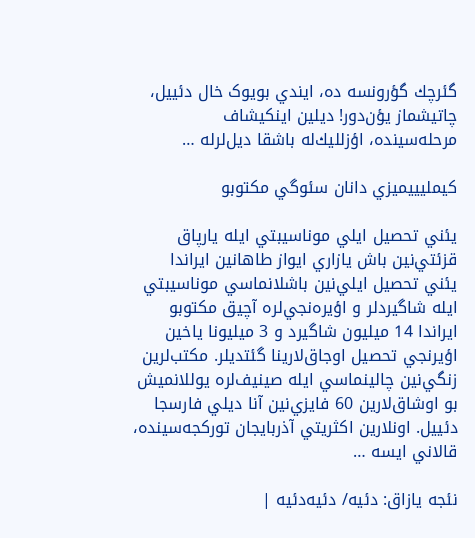گئرچك گؤرونسه ‌ده، ايندي بویوک خال دئييل، چاتيشماز یؤن‌دور! ديلين اينكيشاف مرحله‌سينده، اؤزلليك‌له باشقا ديل‌لرله …

کيمليييميزي دانان سئوگي مکتوبو

يئني تحصيل ايلي موناسيبتي ايله يارپاق قزئتي‌نين باش يازاري ايواز طاهانين ايراندا يئني تحصيل ايلي‌نين باشلانماسي موناسيبتي ايله شاگيردلر و اؤيره‌نجي‌لره آچيق مکتوبو ايراندا 14 ميليون شاگيرد و 3 ميليونا ياخين اؤيرنجي تحصيل اوجاق‌لارينا گئتديلر. مکتب‌لرين زنگي‌نين چالينماسي ايله صينيف‌لره يوللانميش بو اوشاق‌لارين 60 فايزي‌نين آنا ديلي فارسجا دئييل. اونلارين اکثريتي آذربايجان تورکجه‌سينده، قالاني ايسه …

نئجه یازاق: دئيه/ دئيه‌دئيه |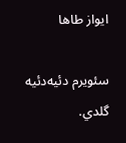ایواز طاها

سئويرم دئيه‌دئيه گلدي.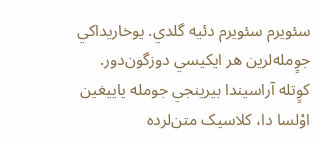سئويرم سئويرم دئيه گلدي. يوخاريداکي جوٍمله‌لرين هر ايکيسي دوزگون‌دور. کوٍتله آراسيندا بيرينجي جومله ياييغين اوْلسا دا، کلاسيک متن‌لرده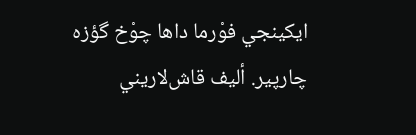ايکينجي فوْرما داها چوْخ گؤزه چارپير. أليف قاش‌‌لاريني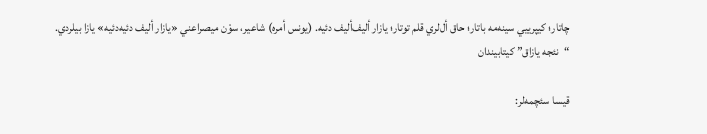چاتار؛ کيپرييي سينه‌مه باتار؛ حاق أل‌لري قلم توتار؛ يازار أليف‌أليف دئيه. (يونس أمره) شاعير، سوْن ميصراعني «يازار أليف دئيه‌دئيه» يازا بيلردي. “نئجه یازاق” کیتابیندان

قیسا سئچمه‌لر: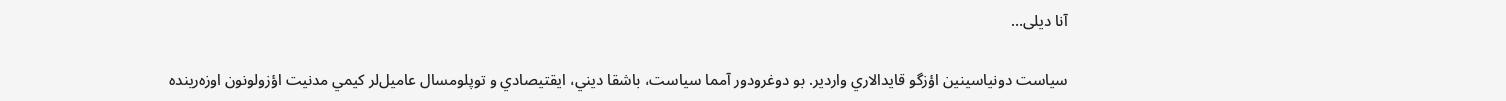آنا دیلی…

سياست دونياسينين اؤزگو قايدالاري واردير. بو دوغرودور آمما سياست، باشقا ديني، ایقتيصادي و توپلومسال عاميل‌لر كيمي مدنيت اؤزولونون اوزه‌رينده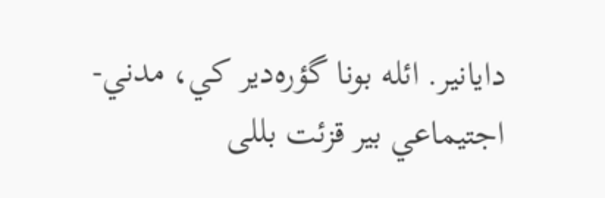دايانير. ائله بونا گؤره‌دير كي، مدني- اجتيماعي بير قزئت بللی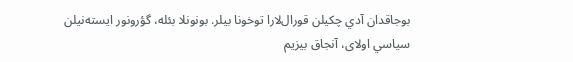بوجاقدان آدي چكيلن قورال‌لارا توخونا بيلر. بونونلا بئله، گؤرونور ايسته‌نيلن سياسي اولای، آنجاق بيزيم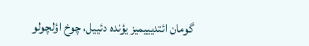گومان ائتديييميز یؤنده دئييل، چوخ اؤلچولو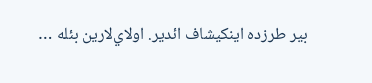بير طرزده اینكيشاف ائدير. اولاي‌لارين بئله …